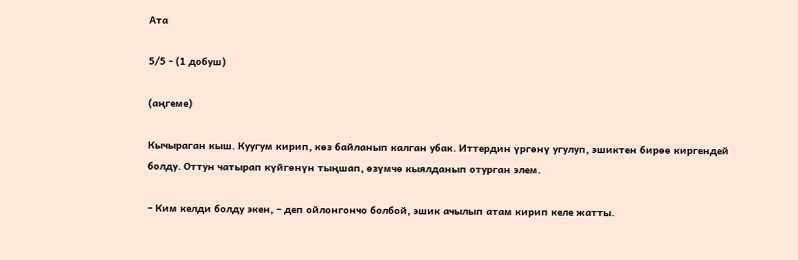Ата

5/5 - (1 добуш)

(аңгеме)

Кычыраган кыш. Куугум кирип, көз байланып калган убак. Иттердин үргөнү угулуп, эшиктен бирөө киргендей болду. Оттун чатырап күйгөнүн тыңшап, өзүмчө кыялданып отурган элем.

– Ким келди болду экен, – деп ойлонгончо болбой, эшик ачылып атам кирип келе жатты.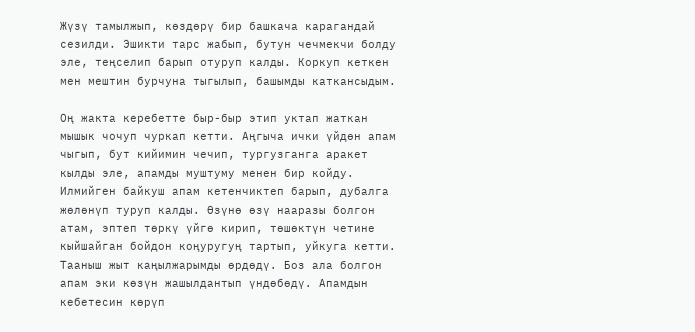Жүзү тамылжып, көздөрү бир башкача карагандай сезилди. Эшикти тарс жабып, бутун чечмекчи болду эле, теңселип барып отуруп калды. Коркуп кеткен мен мештин бурчуна тыгылып, башымды каткансыдым.

Оң жакта керебетте быр-быр этип уктап жаткан мышык чочуп чуркап кетти. Аңгыча ички үйдөн апам чыгып, бут кийимин чечип, тургузганга аракет кылды эле, апамды муштуму менен бир койду. Илмийген байкуш апам кетенчиктеп барып, дубалга жөлөнүп туруп калды. Өзүнө өзү нааразы болгон атам, эптеп төркү үйгө кирип, төшөктүн четине кыйшайган бойдон коңуругуң тартып, уйкуга кетти. Тааныш жыт каңылжарымды өрдөдү. Боз ала болгон апам эки көзүн жашылдантып үндөбөдү. Апамдын кебетесин көрүп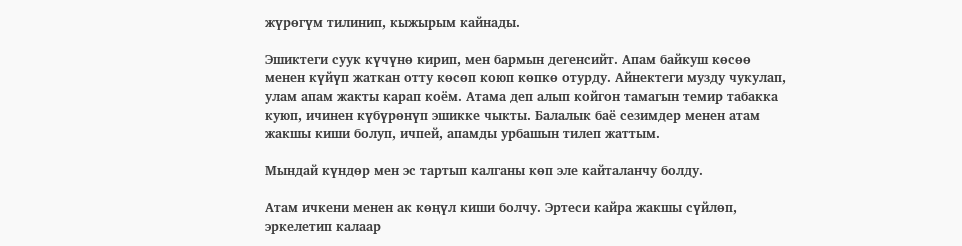жүрөгүм тилинип, кыжырым кайнады.

Эшиктеги суук күчүнө кирип, мен бармын дегенсийт. Апам байкуш көсөө менен күйүп жаткан отту көсөп коюп көпкө отурду. Айнектеги музду чукулап, улам апам жакты карап коём. Атама деп алып койгон тамагын темир табакка куюп, ичинен күбүрөнүп эшикке чыкты. Балалык баё сезимдер менен атам жакшы киши болуп, ичпей, апамды урбашын тилеп жаттым.

Мындай күндөр мен эс тартып калганы көп эле кайталанчу болду.

Атам ичкени менен ак көңүл киши болчу. Эртеси кайра жакшы сүйлөп, эркелетип калаар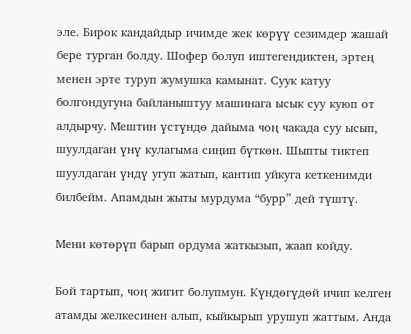эле. Бирок кандайдыр ичимде жек көрүү сезимдер жашай бере турган болду. Шофер болуп иштегендиктен, эртең менен эрте туруп жумушка камынат. Суук катуу болгондугуна байланыштуу машинага ысык суу куюп от алдырчу. Мештин үстүндө дайыма чоң чакада суу ысып, шуулдаган үнү кулагыма сиңип бүткөн. Шыпты тиктеп шуулдаган үндү угуп жатып, кантип уйкуга кеткенимди билбейм. Апамдын жыты мурдума “бурр” дей түштү.

Мени көтөрүп барып ордума жаткызып, жаап койду.

Бой тартып, чоң жигит болупмун. Күндөгүдөй ичип келген атамды желкесинен алып, кыйкырып урушуп жаттым. Анда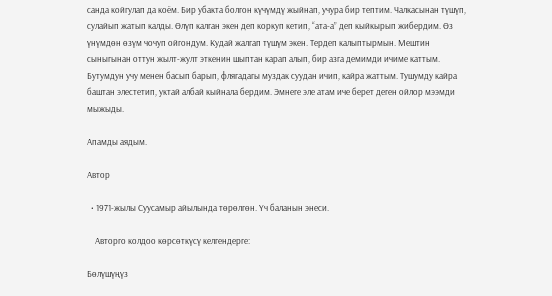санда койгулап да коём. Бир убакта болгон күчүмдү жыйнап, учура бир тептим. Чалкасынан түшүп, сулайып жатып калды. Өлүп калган экен деп коркуп кетип, “ата-а” деп кыйкырып жибердим. Өз үнүмдөн өзүм чочуп ойгондум. Кудай жалгап түшүм экен. Тердеп калыптырмын. Мештин сыныгынан оттун жылт-жулт эткенин шыптан карап алып, бир азга демимди ичиме каттым. Бутумдун учу менен басып барып, флягадагы муздак суудан ичип, кайра жаттым. Тушумду кайра баштан элестетип, уктай албай кыйнала бердим. Эмнеге эле атам иче берет деген ойлор мээмди мыжыды.

Апамды аядым.

Автор

  • 1971-жылы Суусамыр айылында төрөлгөн. Үч баланын энеси.

    Авторго колдоо көрсөткүсү келгендерге:

Бөлүшүңүз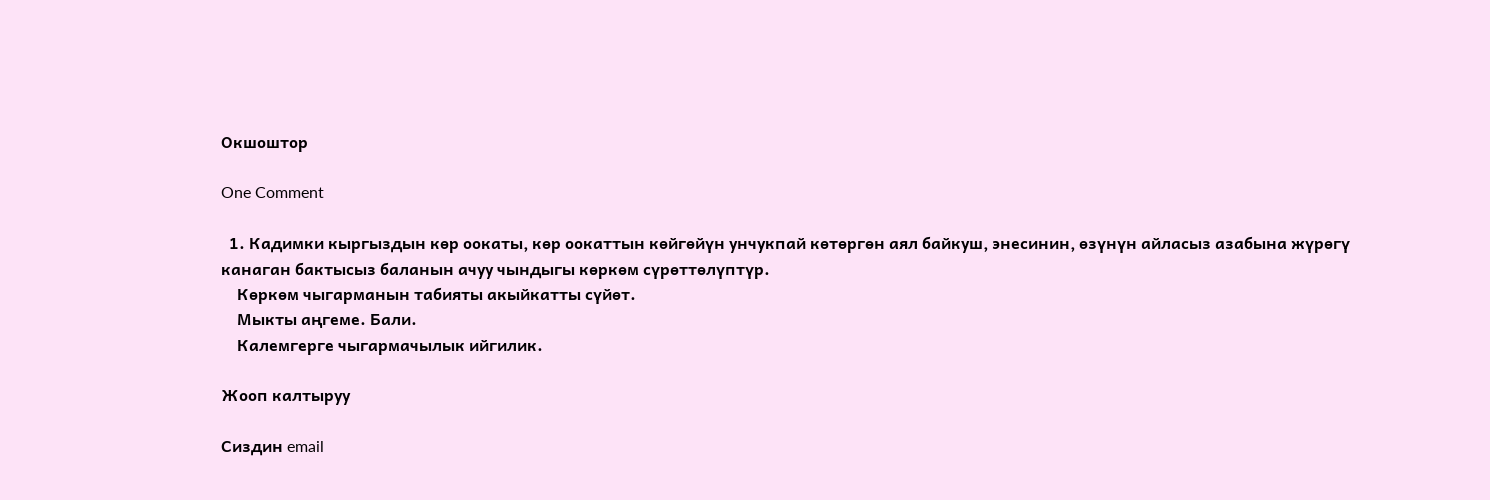Окшоштор

One Comment

  1. Кадимки кыргыздын көр оокаты, көр оокаттын көйгөйүн унчукпай көтөргөн аял байкуш, энесинин, өзүнүн айласыз азабына жүрөгү канаган бактысыз баланын ачуу чындыгы көркөм сүрөттөлүптүр.
    Көркөм чыгарманын табияты акыйкатты сүйөт.
    Мыкты аңгеме. Бали.
    Калемгерге чыгармачылык ийгилик.

Жооп калтыруу

Сиздин email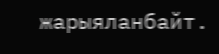жарыяланбайт.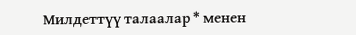Милдеттүү талаалар * менен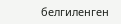белгиленген